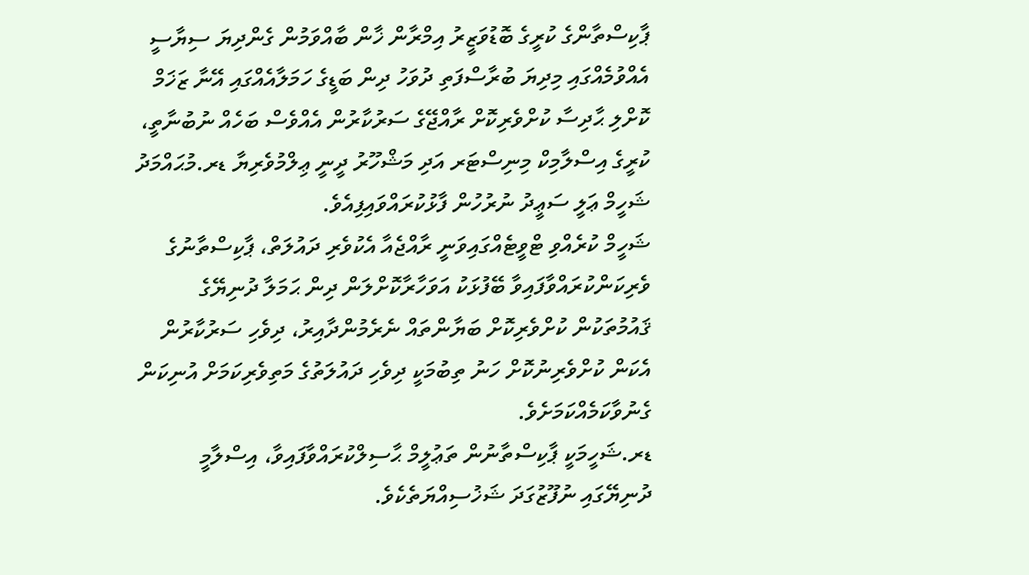ޕާކިސްތާންގެ ކުރީގެ ބޮޑުވަޒީރު އިމްރާން ޚާން ބާއްވަމުން ގެންދިޔަ ސިޔާސީ އެއްވުމެއްގައި މިދިޔަ ބުރާސްފަތި ދުވަހު ދިން ބަޑީގެ ހަމަލާއެއްގައި އޭނާ ޒަޚަމް ކޮށްލި ޙާދިސާ ކުށްވެރިކޮށް ރާއްޖޭގެ ސަރުކާރުން އެއްވެސް ބަހެއް ނުބުނާތީ، ކުރީގެ އިސްލާމިކް މިނިސްޓަރ އަދި މަޝްހޫރު ދީނީ ޢިލްމުވެރިޔާ ޑރ.މުޙައްމަދު ޝަހީމް ޢަލީ ސަޢީދު ނުރުހުން ފާޅުކުރައްވައިފިއެވެ.
ޝަހީމް ކުރެއްވި ޓްވީޓެއްގައިވަނީ ރާއްޖެއާ އެކުވެރި ދައުލަތް، ޕާކިސްތާނުގެ ވެރިކަންކުރައްވާފައިވާ ބޭފުޅަކު އަވަހާރާކޮށްލަން ދިން ޙަމަލާ ދުނިޔޭގެ ޤައުމުތަކުން ކުށްވެރިކޮށް ބަޔާންތައް ނެރެމުންދާއިރު، ދިވެހި ސަރުކާރުން އެކަން ކުށްވެރިނުކޮށް ހަނު ތިބުމަކީ ދިވެހި ދައުލަތުގެ މަތިވެރިކަމަށް އުނިކަން ގެނުވާކަމެއްކަމަށެވެ.
ޑރ.ޝަހީމަކީ ޕާކިސްތާނުން ތަޢުލީމް ޙާސިލްކުރައްވާފައިވާ، އިސްލާމީ ދުނިޔޭގައި ނުފޫޒުގަދަ ޝަޚުސިއްޔަތެކެވެ.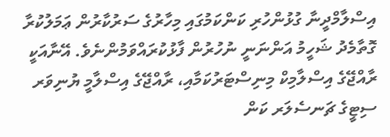އިސްލާމްދީނާ ގުޅުންހުރި ކަންކަމުގައި މިހާރުގެ ސަރުކާރުން ޢަމަލުކުރާ ގޮތާމެދު ޝަހީމު އަންނަނީ ނުހުރުން ފާޅުކުރައްވަމުންނެވެ. އޭނާއަކީ ރާއްޖޭގެ އިސްލާމިކް މިނިސްޓަރުކަމާއި، ރާއްޖޭގެ އިސްލާމީ ޔުނިވަރ ސިޓީގެ ޗަނސެލަރ ކަން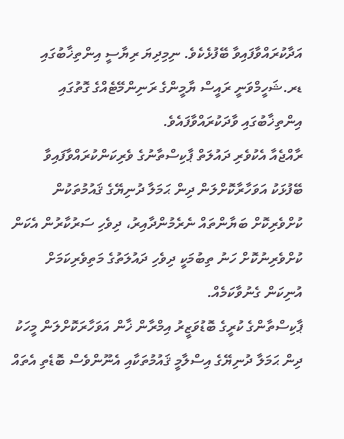އަދާކުރައްވާފައިވާ ބޭފުޅެކެވެ. ނިމިދިޔަ ރިޔާސީ އިންތިޚާބުގައި ޑރ.ޝަހީމްވަނީ ރައީސް ޔާމީންގެ ރަނިންމޭޓެއްގެ ގޮތުގައި އިންތިޚާބުގައި ވާދަކުރައްވާފައެވެ.
ރާއްޖެއާ އެކުވެރި ދައުލަތް ޕާކިސްތާނުގެ ވެރިކަންކުރައްވާފައިވާ ބޭފުޅަކު އަވަހާރާކޮށްލަން ދިން ޙަމަލާ ދުނިޔޭގެ ޤައުމުތަކުން ކުށްވެރިކޮށް ބަޔާންތައް ނެރެމުންދާއިރު، ދިވެހި ސަރުކާރުން އެކަން ކުށްވެރިނުކޮށް ހަނު ތިބުމަކީ ދިވެހި ދައުލަތުގެ މަތިވެރިކަމަށް އުނިކަން ގެނުވާކަމެއް.
ޕާކިސްތާންގެ ކުރީގެ ބޮޑުވަޒީރު އިމްރާން ޚާން އަވަހާރަކޮށްލަން މީހަކު ދިން ޙަމަލާ ދުނިޔޭގެ އިސްލާމީ ޤައުމުތަކާއި އެނޫންވެސް ބޮޑެތި އެތައް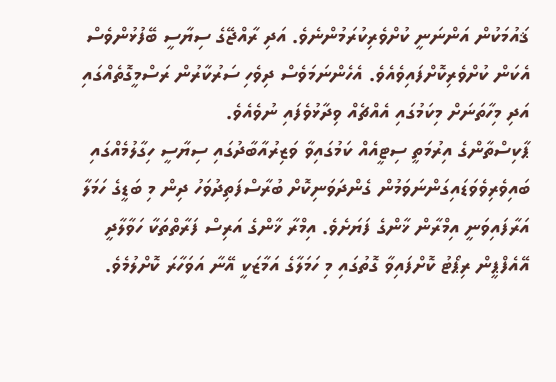ޤައުމަކުން އަންނަނީ ކުށްވެރިކުރަމުންނެވެ. އަދި ރާއްޖޭގެ ސިޔާސީ ބޭފުޅުންވެސް އެކަން ކުށްވެރިކޮށްފައިވެއެވެ. އެހެންނަމަވެސް ދިވެހި ސަރުކާރުން ރަސްމީގޮތެއްގައި އަދި މިހާތަނަށް މިކަމުގައި އެއްޗެއް ވިދާޅުވެފައި ނުވެއެވެ.
ޕާކިސްތާންގެ އިރުމަތީ ސިޓީއެއް ކަމުގައިވާ ވަޒިރުއާބާދުގައި ސިޔާސީ ހިގާލުމެއްގައި ބައިވެރިވެވަޑައިގަންނަވަމުން ގެންދަވަނިކޮށް ބުރާސްފަތިދުވަހު ދިން މި ބަޑީގެ ހަމަލާ އަރާފައިވަނީ އިމްރާން ޚާންގެ ފަޔަށެވެ. އިމްރާ ޚާންގެ އަރިސް ފަރާތްތަކާ ހަވާލާދީ އޭއެފްޕީން ރިޕޯޓު ކޮށްފައިވާ ގޮތުގައި މި ހަމަލާގެ އަމާޒަކީ އޭނާ އަވަހާރަ ކޮށްލުމެވެ.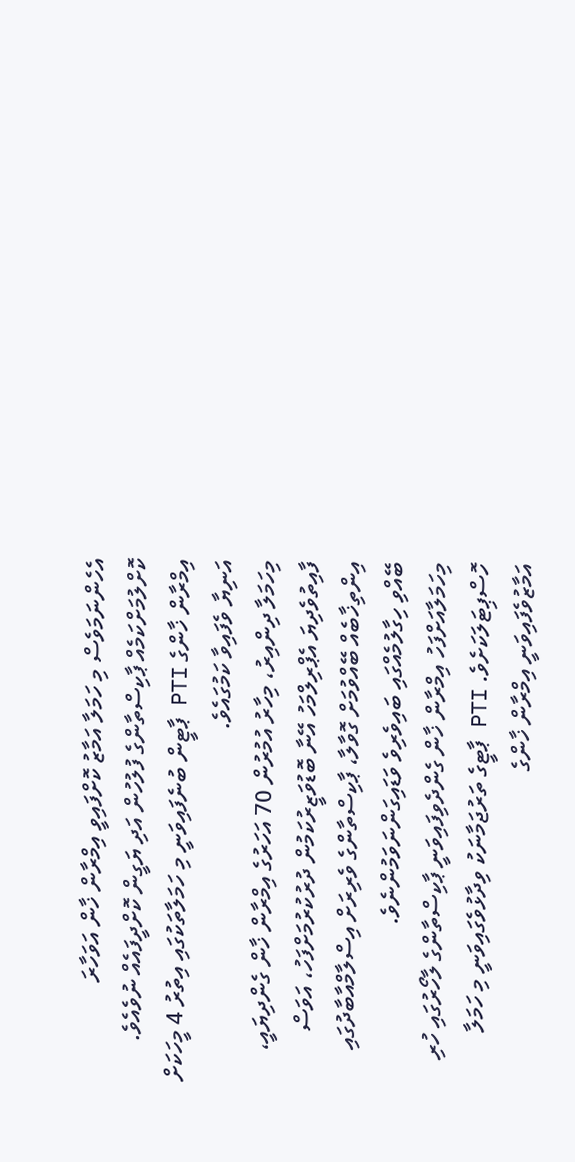އެހެންނަމަވެސް މި ހަމަލާ އަމާޒު ކޮށްފައިވީ އިމްރާން ޚާން އަވަހާރަ ކޮށްލުމަށްކަމެއް ޕާކިސްތާންގެ ފުލުހުން އަދި ޔަގީން ކޮށްދީފައެއް ނުވެއެވެ.
އިމްރާން ޚާންގެ PTI ޕާޓީން ބުނެފައިވަނީ މި ހަމަލާތަކުގައި އިތުރު 4 މީހަކަށް އަނިޔާ ވެފައިވާ ކަމުގައެވެ.
މިހަމަލާ ދިންއިރު، މިހާރު އުމުރުން 70 އަހަރުގެ އިމްރާން ޚާން ގެންދިޔައީ، ފާއިތުވެދިޔަ އެޕްރިލްމަހު އޭނާ ބޮޑުވަޒީރުކަމުން ދުރުކުރުމަށްފަހު، އަވަސް އިންތިޚާބެއް ބޭއްވުމަށް ގޮވާލާ، ޕާކިސްތާންގެ ވެރިރަށް އިސްލާމްއާބާދުގައި ބޭއްވި ހިގާލުމެއްގައި ބައިވެރިވެ ވަޑައިގަންނަވަމުންނެވެ.
މިހަމަލާއަށްފަހު އިމްރާން ޚާން ގެންދެވިފައިވަނީ ޕާކިސްތާންގެ ލާހޯރުގައި ހުރި ހޮސްޕިޓަލަކަށެވެ. PTI ޕާޓީގެ ތަރުޖަމާނަކު ވިދާޅުވެގައިވަނީ މި ހަމަލާ އަމާޒުވެފައިވަނީ އިމްރާން ޚާންގެ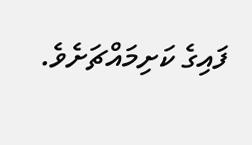ފައިގެ ކަށިމައްޗަށެވެ.